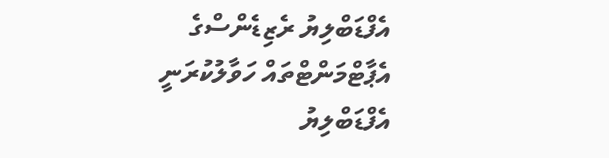އެފްޑަބްލިޔު ރެޒިޑެންސްގެ އެޕާޓްމަންޓްތައް ހަވާލުކުރަނީ
އެފްޑަބްލިޔު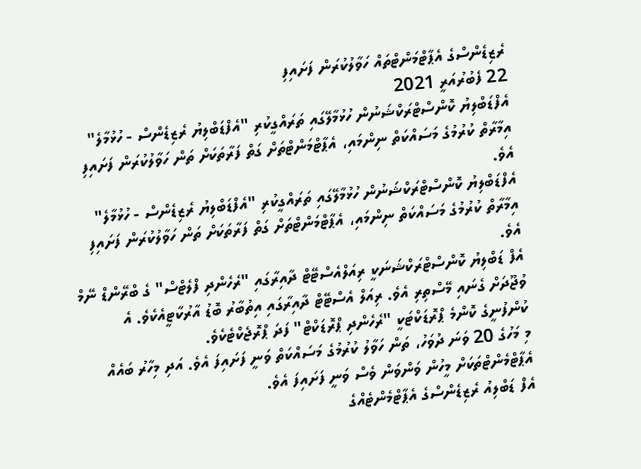ރެޒިޑެންސްގެ އެޕާޓްމަންޓްތައް ހަވާލުކުރަން ފަށައިފި
22 ފެބުރުއަރީ 2021
އެފްޑަބްލިޔު ކޮންސްޓްރަކްޝަނުން ހުޅުމާލޭގައި ތަރައްގީކުރި "އެފްޑަބްލިޔު ރެޒިޑެންސް - ހުޅުމާލެ" އިމާރާތް ކުރުމުގެ މަސައްކަތް ނިންމައި، އެޕާޓްމަންޓްތަށް ގަތް ފަރާތަކަށް ތަން ހަވާލުކުރަން ފަށައިފި އެވެ.
އެފްޑަބްލިޔު ކޮންސްޓްރަކްޝަނުން ހުޅުމާލޭގައި ތަރައްގީކުރި "އެފްޑަބްލިޔު ރެޒިޑެންސް - ހުޅުމާލެ" އިމާރާތް ކުރުމުގެ މަސައްކަތް ނިންމައި، އެޕާޓްމަންޓްތަށް ގަތް ފަރާތަކަށް ތަން ހަވާލުކުރަން ފަށައިފި އެވެ.
އެފް ޑަބްލިޔު ކޮންސްޓްރަކްޝަނަކީ ރިއަލްއެސްޓޭޓް ދާއިރާގައި "ރެހެންދި ފްލެޓްސް" ގެ ބްރޭންޑް ނޭމް ވުޖޫދަށް ގެނައި މޭސްތިރި އެވެ. ރިއަލް އެސްޓޭޓް ދާއިރާގައި އިތުބާރު ބޮޑު އާރުކާޓީއެކެވެ. އެ ކުންފުނީގެ ކޮންމެ ޕްރޮޑަކްޓަކީ "ރެހެންދި ޕްރޮޑަކްޓް" ފަދަ ޕްރޮޖެކްޓެކެވެ.
މި މަހުގެ 20 ވަނަ ދުވަހު، ތަން ހަވާލު ކުރުމުގެ މަސައްކަތް ވަނީ ފަށައިފަ އެވެ. އަދި މިހާރު ބައެއް އެޕާޓްމެންޓްތަކަށް މީހުން ވަންވަން ވެސް ވަނީ ފަށައިފަ އެވެ.
އެފް ޑަބްލިއު ރެޒިޑެންސްގެ އެޕާޓްމެންޓެއްގެ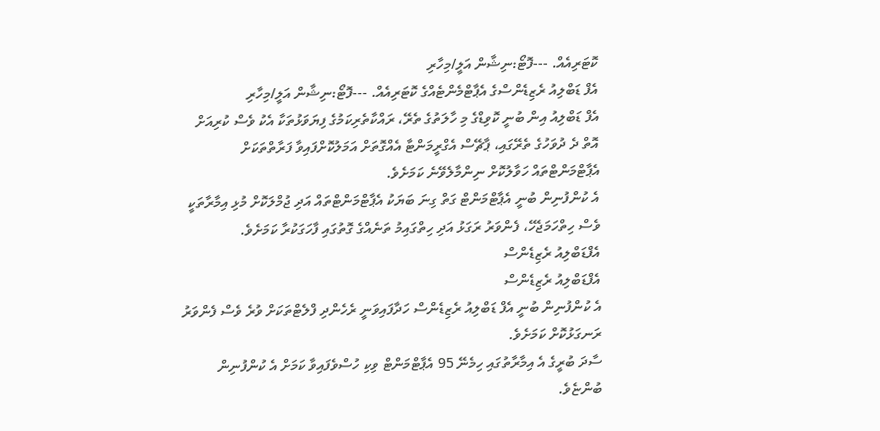ކޮޓަރިއެއް. ---ފޮޓޯ:ނިޝާން އަލީ/މިހާރި
އެފް ޑަބްލިއު ރެޒިޑެންސްގެ އެޕާޓްމެންޓެއްގެ ކޮޓަރިއެއް. ---ފޮޓޯ:ނިޝާން އަލީ/މިހާރި
އެފް ޑަބްލިއު އިން ބުނީ ކޮވިޑްގެ މި ހާލަތުގެ ތެރޭ، ރައްކާތެރިކަމުގެ ފިޔަވަޅުތަކާ އެކު ވެސް ކުރިއަށް އޮތް ދެ ދުވަހުގެ ތެރޭގައި، ޕާޗޭސް އެގްރީމަންޓާ އެއްގޮތަށް އަމަލުކޮށްފައިވާ ފަރާތްތަކަށް އެޕާޓްމަންޓްތައް ހަވާލުކޮށް ނިންމާލެވޭނެ ކަމަށެވެ.
އެ ކުންފުނިން ބުނީ އެޕާޓްމަންޓް ގަތް ގިނަ ބަޔަކު އެޕާޓްމަންޓްތައް އަދި ޖުމްލަކޮށް މުޅި އިމާރާތަކީ ވެސް ހިތްހަމަޖެހޭ، ފެންވަރު ރަގަޅު އަދި ހިތްގައިމު ތަނެއްގެ ގޮތުގައި ފާހަގަކުރާ ކަމަށެވެ.
އެފްޑަބްލިއު ރެޒިޑެންސް
އެފްޑަބްލިއު ރެޒިޑެންސް
އެ ކުންފުނިން ބުނީ އެފް ޑަބްލިއު ރެޒިޑެންސް ހަދާފައިވަނީ ރެހެންދި ފްލެޓްތަކަށް ވުރެ ވެސް ފެންވަރު ރަނގަޅުކޮށް ކަމަށެވެ.
ސާދަ ބުރީގެ އެ އިމާރާތުގައި ހިމެނޭ 95 އެޕާޓްމަންޓް ވިކި ހުސްވެފައިވާ ކަމަށް އެ ކުންފުނިން ބުންޏެވެ.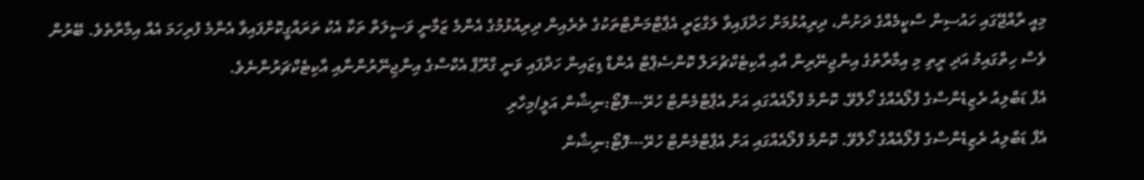މިއީ ރާއްޖޭގައި ހައުސިން ސްކީމެއްގެ ދަށުން، ދިރިއުޅުމަށް ހަދާފައިވާ ލަގްޒަރީ އެޕާޓްމަންޓްތަކުގެ ތެރެއިން ދިރިއުޅުމުގެ އެންމެ ޒަމާނީ ވަސީލަތް ތަކާ އެކު ތަރައްގީކޮށްފައިވާ އެންމެ ފުރިހަމަ އެއް އިމާރާތެވެ. ބޭރުން ވެސް ހިތްގައިމު އަދި ރީތި މި އިމާރާތުގެ އިންޖިނޭރިން އާއި އާކިޓެކްޗުރަލް ކޮންސެޕްޓް އެންޑް ޑިޒައިން ހަދާފައި ވަނީ ގްރޫޕް އެކްސްގެ އިންޖިނޭރުންނާއި އާކިޓެކްޗަރުންނެވެ.
އެފް ޑަބްލިއު ރެޒިޑެންސްގެ ފްލޯއެއްގެ ހޯލްވޭ. ކޮންމެ ފްލޯއެއްގައި އަށް އެޕާޓްމެންޓް ހުރޭ---ފޮޓޯ:ނިޝާން އަލީ/މިހާރި
އެފް ޑަބްލިއު ރެޒިޑެންސްގެ ފްލޯއެއްގެ ހޯލްވޭ. ކޮންމެ ފްލޯއެއްގައި އަށް އެޕާޓްމެންޓް ހުރޭ---ފޮޓޯ:ނިޝާން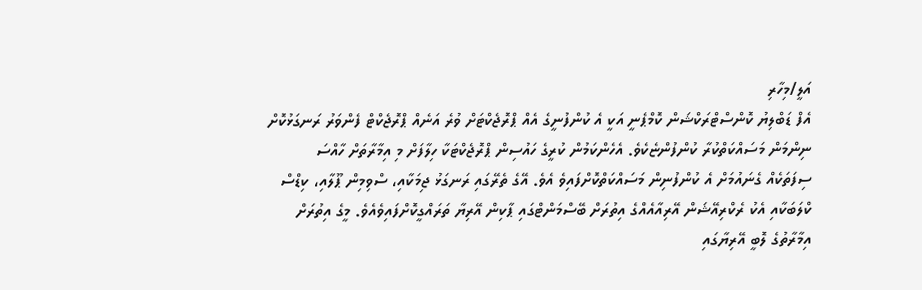އަލީ/މިހާރި
އެފް ޑަބްލިޔު ކޮންސްޓްރަކްޝަން ކޮމްޕެނީ އަކީ އެ ކުންފުނީގެ އެއް ޕްރޮޖެކްޓަށް ވުރެ އަނެއް ޕްރޮޖެކްޓް ފެންވަރު ރަނގަޅުކޮށް ނިންމަން މަސައްކަތްކުރާ ކުންފުންޏެކެވެ. އެހެންކަމުން ކުރީގެ ހައުސިން ޕްރޮޖެކްޓަކާ ހިލާފަށް މި އިމާރާތަށް ހާއްސަ ސިފަތަކެއް ގެނައުމަށް އެ ކުންފުނިން މަސައްކަތްކޮށްފައިވެ އެވެ. އޭގެ ތެރޭގައި ރަނގަޅު ޖިމަކާއި، ސްވިމިން ޕޫލާއި، ކިޑްސް ކްލަބަކާއި އެކު ރެކްރިއޭޝަން އޭރިއާއެއްގެ އިތުރަށް ބޭސްމަންޓްގައި ޕާކިން އޭރިޔާ ތަރައްގީކޮށްފައިވެއެވެ. މީގެ އިތުރަށް އިމާރާތުގެ ލޮބީ އޭރިޔާގައި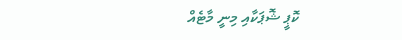ކޮޕީ ޝޮޕަކާއި މިނީ މާޓެއް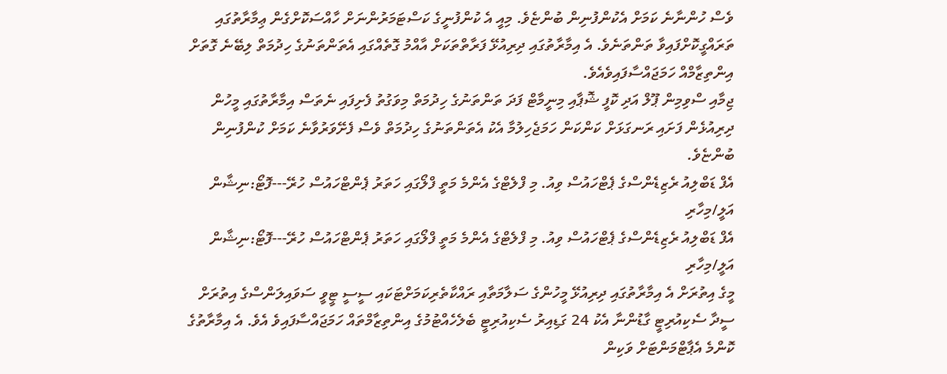ވެސް ހުންނާނެ ކަމަށް އެކުންފުނިން ބުންޏެވެ. މިއީ އެ ކުންފުނީގެ ކަސްޓަމަރުންނަށް ހާއްސަކޮށްގެން ޢިމާރާތުގައި ތަރައްގީކޮށްފައިވާ ތަންތަނެވެ. އެ އިމާރާތުގައި ދިރިއުޅޭ ފަރާތްތަކަށް އާއްމު ގޮތެއްގައި އެތަންތަނުގެ ހިދުމަތް ލިބޭނެ ގޮތަށް އިންތިޒާމްއް ހަމަޖައްސާފައިވެއެވެ.
ޖިމާއި ސްވިމިން ޕޫލް އަދި ކޮފީ ޝޮޕާއި މިނީމާޓް ފަދަ ތަންތަނުގެ ހިދުމަތް މިވަގުތު ފެށިފައި ނެތަސް އިމާރާތުގައި މީހުން ދިރިއުޅެން ފަށައި ރަނގަޅަށް ކަންކަން ހަމަޖެހިލުމާ އެކު އެތަންތަނުގެ ހިދުމަތް ވެސް ފެށޭވަރުވާނެ ކަމަށް ކުންފުނިން ބުންޏެވެ.
އެފް ޑަބްލިއު ރެޒިޑެންސްގެ ޕެޓްހައުސް ވިއު. މި ފްލެޓްގެ އެންމެ މަތީ ފްލޯގައި ހަތަރު ޕެންޓްހައުސް ހުރޭ---ފޮޓޯ:ނިޝާން އަލީ/މިހާރި
އެފް ޑަބްލިއު ރެޒިޑެންސްގެ ޕެޓްހައުސް ވިއު. މި ފްލެޓްގެ އެންމެ މަތީ ފްލޯގައި ހަތަރު ޕެންޓްހައުސް ހުރޭ---ފޮޓޯ:ނިޝާން އަލީ/މިހާރި
މީގެ އިތުރަށް އެ އިމާރާތުގައި ދިރިއުޅޭ މީހުންގެ ސަލާމަތާއި ރައްކާތެރިކަމަށްޓަކައި ސީސީ ޓީވީ ސަވައިލަންސްގެ އިތުރަށް ސީދާ ސެކިއުރިޓީ ގާޑުންނާ އެކު 24 ގަޑިއިރު ސެކިއުރިޓީ ބެލެހެއްޓުމުގެ އިންތިޒާމްތައް ހަމަޖައްސާފައިވެ އެވެ. އެ އިމާރާތުގެ ކޮންމެ އެޕާޓްމަންޓަށް ވަކިން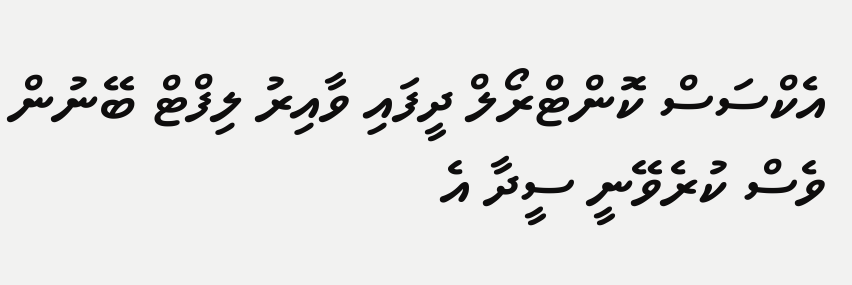އެކްސަސް ކޮންޓްރޯލް ދީފައި ވާއިރު ލިފްޓް ބޭނުން ވެސް ކުރެވޭނީ ސީދާ އެ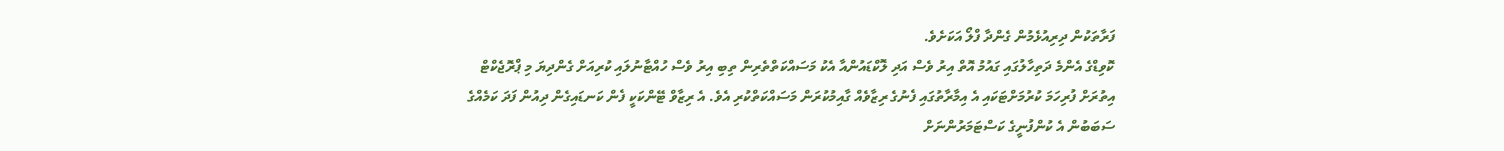ފަރާތަކުން ދިރިއުޅެމުން ގެންދާ ފްލޯ އަކަށެވެ.
ކޮވިޑްގެ އެންމެ ދަތިހާލުގައި ގައުމު އޮތް އިރު ވެސް އަދި ލޮކްޑައުންއާ އެކު މަސައްކަތްތެރިން ތިބި އިރު ވެސް ހުއްޓާނުލައި ކުރިއަށް ގެންދިޔަ މި ޕްރޮޖެކްޓް އިތުރަށް ފުރިހަމަ ކުރުމަށްޓަކައި އެ އިމާރާތުގައި ފެނުގެ ރިޒާވެއް ގާއިމުކުރަން މަސައްކަތްކުރި އެވެ. އެ ރިޒާވް ޓޭންކަކީ ފެން ކަނޑައިގެން ދިއުން ފަދަ ކަމެއްގެ ސަބަބުން އެ ކުންފުނީގެ ކަސްޓަމަރުންނަށް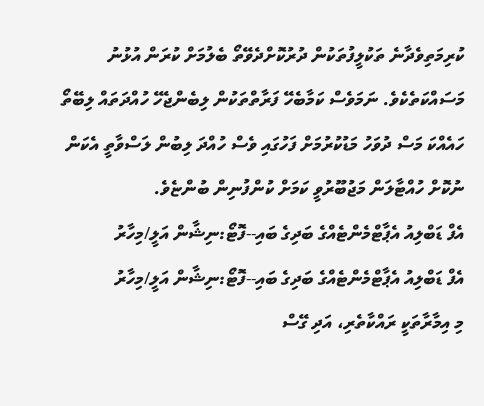ކުރިމަތިވެދާނެ ތަކުލީފުތަކުން ދުރުކޮށްދެވޭތޯ ބެލުމަށް ކުރަން އުޅުނު މަސައްކަތެކެވެ. ނަމަވެސް ކަމާބެހޭ ފަރާތްތަކުން ލިބެންޖެހޭ ހުއްދަތައް ލިބޭތޯ ހައެއްކަ މަސް ދުވަހު މަޑުކުރުމަށް ފަހުގައި ވެސް ހުއްދަ ލިބުން ލަސްވާތީ އެކަން ނުކޮށް ހުއްޓާލަން މަޖުބޫރުވީ ކަމަށް ކުންފުނިން ބުންޏެވެ.
އެފް ޑަބްލިއު އެޕާޓްމެންޓެއްގެ ބަދިގެ ބައި--ފޮޓޯ:ނިޝާން އަލީ/މިހާރު
އެފް ޑަބްލިއު އެޕާޓްމެންޓެއްގެ ބަދިގެ ބައި--ފޮޓޯ:ނިޝާން އަލީ/މިހާރު
މި އިމާރާތަކީ ރައްކާތެރި، އަދި ގޭސް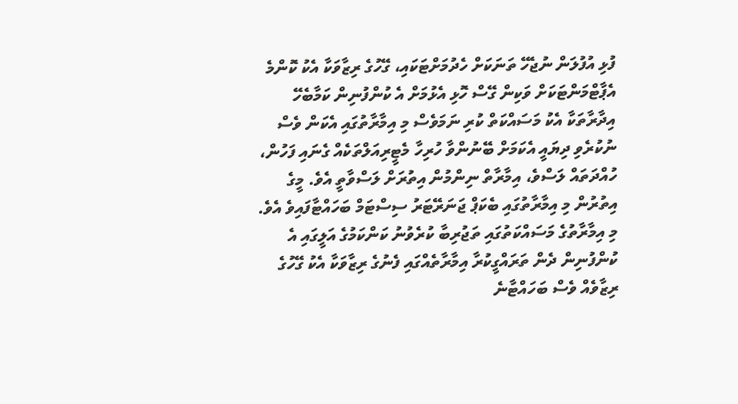ފުޅި އުފުލަން ނުޖެހޭ ތަނަކަށް ހެދުމަށްޓަކައި، ގޭހުގެ ރިޒާވަކާ އެކު ކޮންމެ އެޕާޓްމަންޓަކަށް ވަކިން ގޭސް ހޮޅި އެޅުމަށް އެ ކުންފުނިން ކަމާބެހޭ އިދާރާތަކާ އެކު މަސައްކަތް ކުރި ނަމަވެސް މި އިމާރާތުގައި އެކަން ވެސް ނުކުރެވި ދިޔައީ އެކަމަށް ބޭނުންވާ ހުރިހާ މެޓީރިއަލްތަކެއް ގެނައި ފަހުން، ހުއްދަތައް ލަސްވެ، އިމާރާތް ނިންމުން އިތުރަށް ލަސްވާތީ އެވެ. މީގެ އިތުރުން މި އިމާރާތުގައި ބެކަޕް ޖަނަރޭޓަރު ސިސްޓަމް ބަހައްޓާފައިވެ އެވެ. މި އިމާރާތުގެ މަސައްކަތުގައި ތަޖުރިބާ ކުރެވުނު ކަންކަމުގެ އަލީގައި އެ ކުންފުނިން ދެން ތަރައްގީކުރާ އިމާރާތެއްގައި ފެނުގެ ރިޒާވަކާ އެކު ގޭހުގެ ރިޒާވެއް ވެސް ބަހައްޓާނެ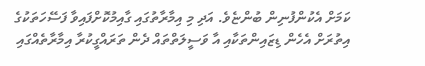ކަމަށް އެކުންފުނިން ބުންޏެވެ. އަދި މި އިމާރާތުގައި ގާއިމުކޮށްފައިވާ ފަސޭހަތަކުގެ އިތުރަށް އެހެން ޑިޒައިންތަކާއި އާ ވަސީލަތްތައް ދެން ތަރައްގީކުރާ އިމާރާތެއްގައި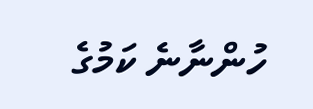ހުންނާނެ ކަމުގެ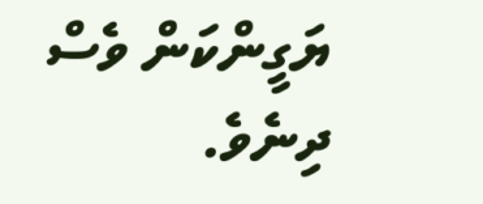ޔަގީންކަން ވެސް ދިނެވެ.